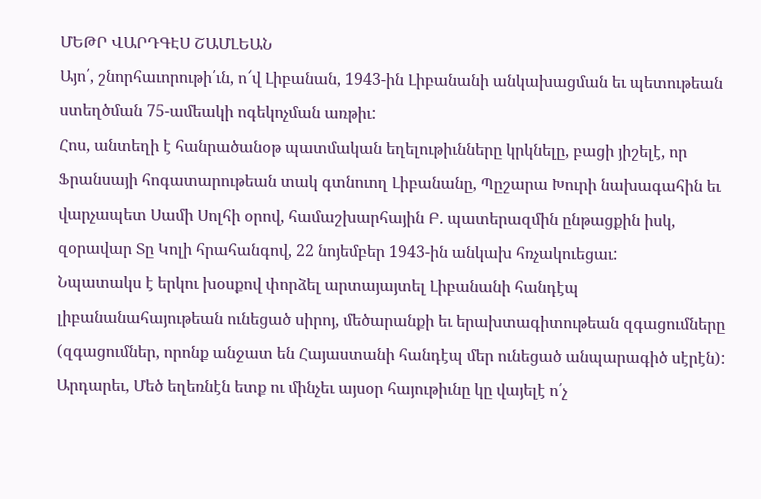ՄԵԹՐ ՎԱՐԴԳԷՍ ՇԱՄԼԵԱՆ
Այո՛, շնորհաւորութի՛ւն, ո՜վ Լիբանան, 1943-ին Լիբանանի անկախացման եւ պետութեան ստեղծման 75-ամեակի ոգեկոչման առթիւ:
Հոս, անտեղի է հանրածանօթ պատմական եղելութիւնները կրկնելը, բացի յիշելէ, որ Ֆրանսայի հոգատարութեան տակ գտնուող Լիբանանը, Պըշարա Խուրի նախագահին եւ վարչապետ Սամի Սոլհի օրով, համաշխարհային Բ. պատերազմին ընթացքին իսկ, զօրավար Տը Կոլի հրահանգով, 22 նոյեմբեր 1943-ին անկախ հռչակուեցաւ:
Նպատակս է երկու խօսքով փորձել արտայայտել Լիբանանի հանդէպ լիբանանահայութեան ունեցած սիրոյ, մեծարանքի եւ երախտագիտութեան զգացումները (զգացումներ, որոնք անջատ են Հայաստանի հանդէպ մեր ունեցած անպարագիծ սէրէն):
Արդարեւ, Մեծ եղեռնէն ետք ու մինչեւ այսօր հայութիւնը կը վայելէ ո՛չ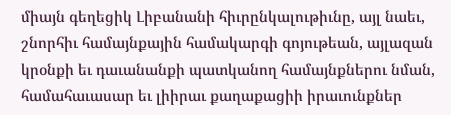միայն գեղեցիկ Լիբանանի հիւրընկալութիւնը, այլ նաեւ, շնորհիւ համայնքային համակարգի գոյութեան, այլազան կրօնքի եւ դաւանանքի պատկանող համայնքներու նման, համահաւասար եւ լիիրաւ քաղաքացիի իրաւունքներ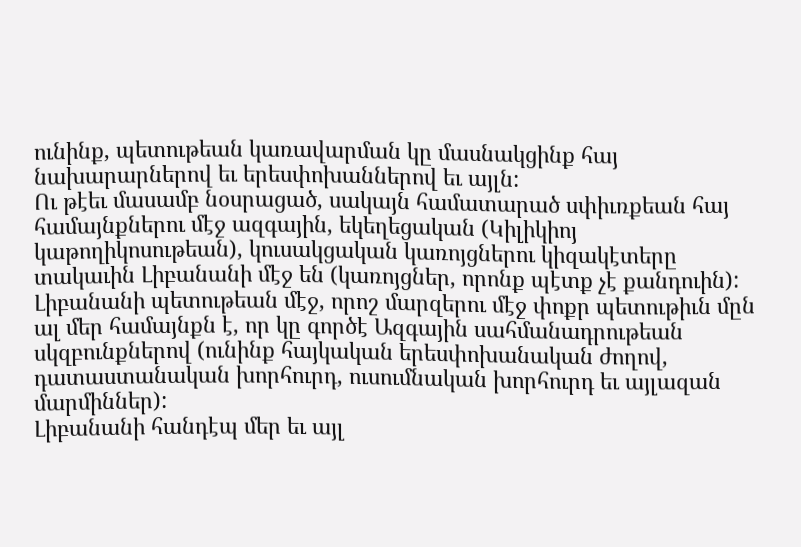ունինք, պետութեան կառավարման կը մասնակցինք հայ նախարարներով եւ երեսփոխաններով եւ այլն:
Ու թէեւ մասամբ նօսրացած, սակայն համատարած սփիւռքեան հայ համայնքներու մէջ ազգային, եկեղեցական (Կիլիկիոյ կաթողիկոսութեան), կուսակցական կառոյցներու կիզակէտերը տակաւին Լիբանանի մէջ են (կառոյցներ, որոնք պէտք չէ քանդուին): Լիբանանի պետութեան մէջ, որոշ մարզերու մէջ փոքր պետութիւն մըն ալ մեր համայնքն է, որ կը գործէ Ազգային սահմանադրութեան սկզբունքներով (ունինք հայկական երեսփոխանական ժողով, դատաստանական խորհուրդ, ուսումնական խորհուրդ եւ այլազան մարմիններ):
Լիբանանի հանդէպ մեր եւ այլ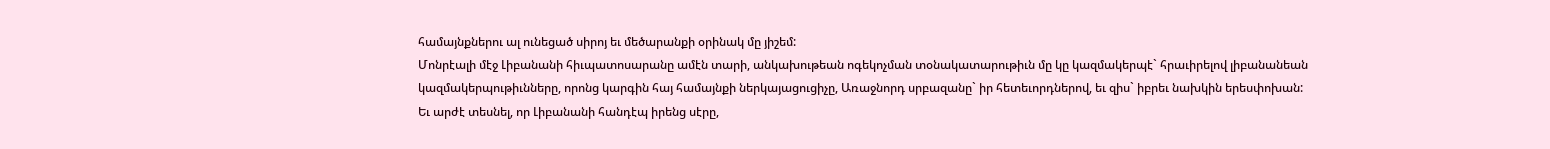համայնքներու ալ ունեցած սիրոյ եւ մեծարանքի օրինակ մը յիշեմ:
Մոնրէալի մէջ Լիբանանի հիւպատոսարանը ամէն տարի, անկախութեան ոգեկոչման տօնակատարութիւն մը կը կազմակերպէ` հրաւիրելով լիբանանեան կազմակերպութիւնները, որոնց կարգին հայ համայնքի ներկայացուցիչը, Առաջնորդ սրբազանը` իր հետեւորդներով, եւ զիս` իբրեւ նախկին երեսփոխան:
Եւ արժէ տեսնել, որ Լիբանանի հանդէպ իրենց սէրը,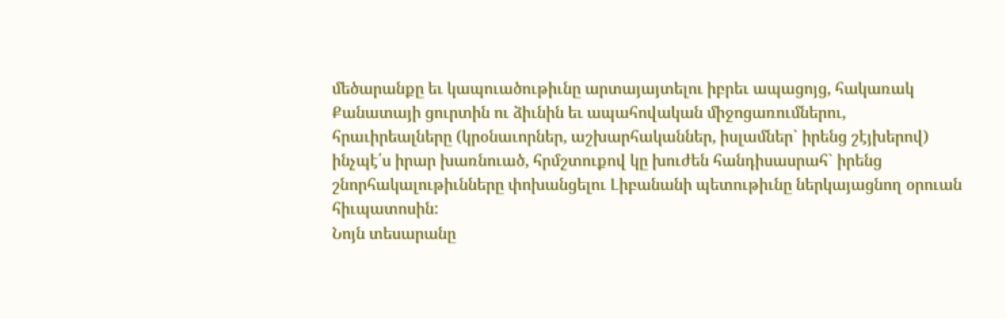մեծարանքը եւ կապուածութիւնը արտայայտելու իբրեւ ապացոյց, հակառակ Քանատայի ցուրտին ու ձիւնին եւ ապահովական միջոցառումներու, հրաւիրեալները (կրօնաւորներ, աշխարհականներ, իսլամներ` իրենց շէյխերով) ինչպէ՛ս իրար խառնուած, հրմշտուքով կը խուժեն հանդիսասրահ` իրենց շնորհակալութիւնները փոխանցելու Լիբանանի պետութիւնը ներկայացնող օրուան հիւպատոսին:
Նոյն տեսարանը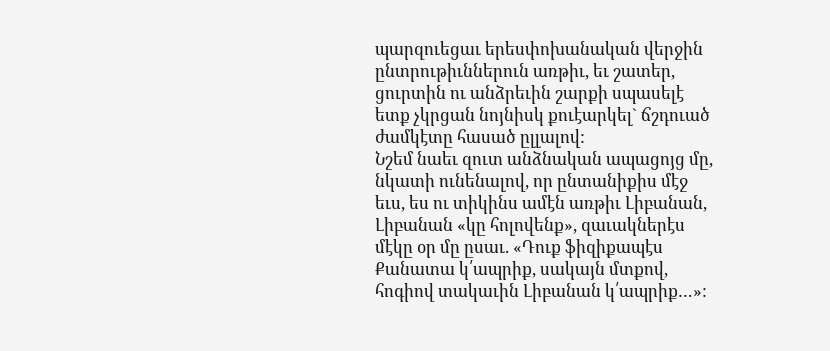պարզուեցաւ երեսփոխանական վերջին ընտրութիւններուն առթիւ, եւ շատեր, ցուրտին ու անձրեւին շարքի սպասելէ ետք չկրցան նոյնիսկ քուէարկել` ճշդուած ժամկէտը հասած ըլլալով:
Նշեմ նաեւ զուտ անձնական ապացոյց մը, նկատի ունենալով, որ ընտանիքիս մէջ եւս, ես ու տիկինս ամէն առթիւ Լիբանան, Լիբանան «կը հոլովենք», զաւակներէս մէկը օր մը ըսաւ. «Դուք ֆիզիքապէս Քանատա կ՛ապրիք, սակայն մտքով, հոգիով տակաւին Լիբանան կ՛ապրիք…»: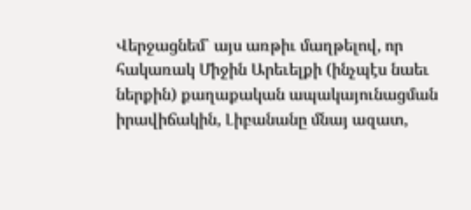Վերջացնեմ` այս առթիւ մաղթելով, որ հակառակ Միջին Արեւելքի (ինչպէս նաեւ ներքին) քաղաքական ապակայունացման իրավիճակին, Լիբանանը մնայ ազատ,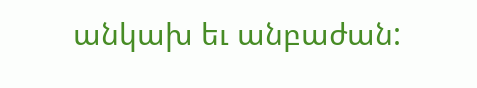անկախ եւ անբաժան: